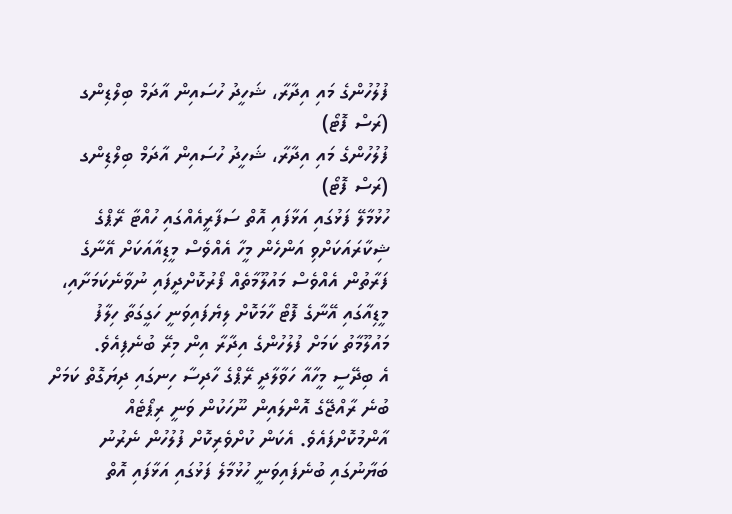ފުލުހުންގެ މައި އިދާރާ، ޝަހީދު ހުސައިން އާދަމް ބިލްޑިންގ (ރަސް ފޮޓޯ)
ފުލުހުންގެ މައި އިދާރާ، ޝަހީދު ހުސައިން އާދަމް ބިލްޑިންގ (ރަސް ފޮޓޯ)
ހުޅުމާލޭ ފަޅުގައި އަޅާފައި އޮތް ސަފާރީއެއްގައި ހުއްޓާ ރޭޕްގެ ޝިކާރައަކަށްވި އަންހެން މީހާ އެއްވެސް މީޑިއާއަކަށް އޭނާގެ ފަރާތުން އެއްވެސް މައުލޫމާތެއް ފޯރުކޮށްދީފައި ނުވާނެކަމަށާއި، މީޑިއާގައި އޭނާގެ ފޮޓޯ ހާމަކޮށް ލިޔެފައިވަނީ ހަގީގަތާ ހިލާފު މައުލޫމާތު ކަމަށް ފުލުހުންގެ އިދާރާ އިން މިރޭ ބުނެފިއެވެ.
އެ ބިދޭސީ މީހާއާ ހަވާލާދީ ރޭޕްގެ ހާދިސާ ހިނގައި ދިޔަގޮތް ކަމަށް ބުނެ ރާއްޖޭގެ އޮންލައިން ނޫހަކުން ވަނީ ރިޕޯޓެއް އާންމުކޮށްފައެވެ. އެކަން ކުށްވެރިކޮށް ފުލުހުން ނެރުނު ބަޔާނުގައި ބުނެފައިވަނީ ހުޅުމާލެ ފަޅުގައި އަޅާފައި އޮތް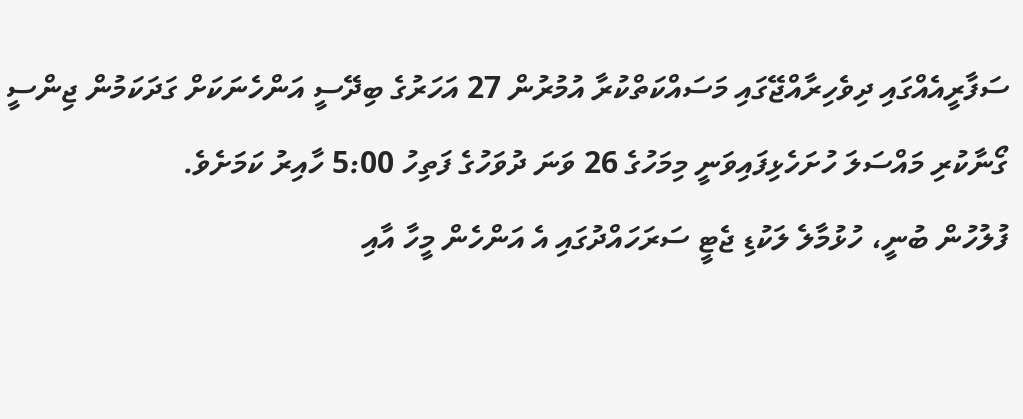ސަފާރީއެއްގައި ދިވެހިރާއްޖޭގައި މަސައްކަތްކުރާ އުމުރުން 27 އަހަރުގެ ބިދޭސީ އަންހެނަކަށް ގަދަކަމުން ޖިންސީ ގޯނާކުރި މައްސަލަ ހުށަހެޅިފައިވަނީ މިމަހުގެ 26 ވަނަ ދުވަހުގެ ފަތިހު 5:00 ހާއިރު ކަމަށެވެ.
ފުލުހުން ބުނީ، ހުޅުމާލެ ލަކުޑި ޖެޓީ ސަރަހައްދުގައި އެ އަންހެން މީހާ އާއި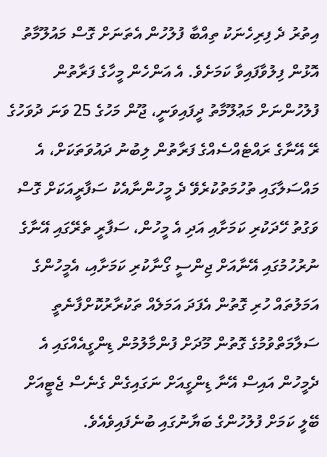އިތުރު ދެ ފިރިހެނަކު ތިއްބާ ފުލުހުން އެތަނަށް ގޮސް މައުލޫމާތު އޮޅުން ފިލުވާފައިވާ ކަމަށެވެ. އެ އަންހެން މީހާގެ ފަރާތުން ފުލުހުންނަށް މަޢުލޫމާތު ދީފައިވަނީ، ޖޫން މަހުގެ 25 ވަނަ ދުވަހުގެ ރޭ އޭނާގެ ރައްޓެއްސެއްގެ ފަރާތުން ލިބުނު ދައުވަތަކަށް، އެ މައްސަލާގައި ތުހުމަތުކުރެވޭ ދެ މީހުންނާއެކު ސަފާރީއަކަށް ގޮސް ވަގުތު ހޭދަކުރި ކަމަށާއި އަދި އެ މީހުން، ސަފާރީ ތެރޭގައި އޭނާގެ ނުރުހުމުގައި އޭނާއަށް ޖިންސީ ގޯނާކުރި ކަމަށާއި، އެމީހުންގެ އަމަލުތައް ހުރި ގޮތުން އެފަދަ އަމަލެއް ތަކުރާރުކޮށްފާނެތީ ސަލާމަތްވުމުގެ ގޮތުން މޫދަށް ފުންމާލުމުން ޑިންގީއެއްގައި އެ ދެމީހުން އައިސް އޭނާ ޑިންގީއަށް ނަގައިގެން ގެނެސް ޖެޓީއަށް  ބޭލީ ކަމަށް ފުލުހުންގެ ބަޔާނުގައި ބުނެފައިވެއެވެ.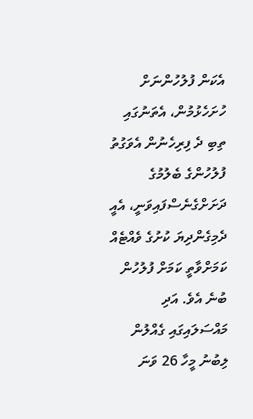އެކަން ފުލުހުންނަށް ހުށަހެޅުމުން، އެތަނުގައި ތިބި ދެ ފިރިހެނުން އެވަގުތު ފުލުހުންގެ ބެލުމުގެ ދަށަށްގެނެސްފައިވަނީ، އެއީ ދެމިގެންދިޔަ ކުށުގެ ވެއްޓެއް ކަމަށްވާތީ ކަމަށް ފުލުހުން ބުނެ އެވެ. އަދި މައްސަލައިގައި ގެއްލުން ލިބުނު މީހާ 26 ވަނަ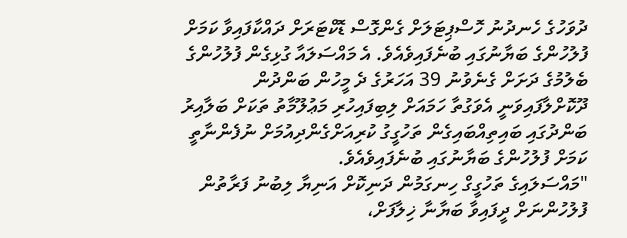ދުވަހުގެ ހެނދުނު ހޮސްޕިޓަލަށް ގެންގޮސް ޑޮކްޓަރަށް ދައްކާފައިވާ ކަމަށް ފުލުހުންގެ ބަޔާނުގައި ބުނެފައިވެއެވެ. އެ މައްސަލައާ ގުޅިގެން ފުލުހުންގެ ބެލުމުގެ ދަށަށް ގެނެވުނު 39 އަހަރުގެ ދެ މީހުން ބަންދުން ދޫކޮށްލާފައިވަނީ އެވަގުތާ ހަމައަށް ލިބިފައިހުރި މަޢުލޫމާތު ތަކަށް ބަލާއިރު ބަންދުގައި ބައިތިއްބައިގެން ތަހުގީގު ކުރިއަށްގެންދިއުމަށް ނުފެންނާތީ ކަމަށް ފުލުހުންގެ ބަޔާނުގައި ބުނެފައިވެއެވެ.
"މައްސަލައިގެ ތަހުގީގް ހިނގަމުން ދަނިކޮށް އަނިޔާ ލިބުނު ފަރާތުން ފުލުހުންނަށް ދީފައިވާ ބަޔާނާ ޚިލާފަށް،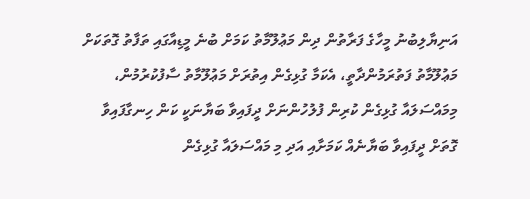އަނިޔާލިބުނު މީހާގެ ފަރާތުން ދިން މަޢުލޫމާތު ކަމަށް ބުނެ މީޑިއާގައި ތަފާތު ގޮތަކަށް މަޢުލޫމާތު ފަތުރަމުންދާތީ، އެކަމާ ގުޅިގެން އިތުރަށް މަޢުލޫމާތު ސާފުކުރުމުން، މިމައްސަލައާ ގުޅިގެން ކުރިން ފުލުހުންނަށް ދީފައިވާ ބަޔާނަކީ ކަން ހިނގާފައިވާ ގޮތަށް ދީފައިވާ ބަޔާނެއް ކަމަށާއި އަދި މި މައްސަލައާ ގުޅިގެން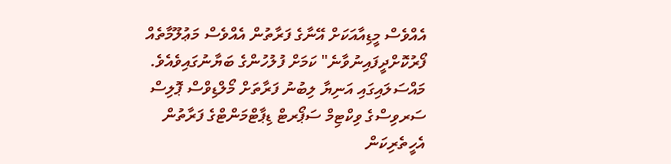އެއްވެސް މީޑިއާއަކަށް އޭނާގެ ފަރާތުން އެއްވެސް މަޢުލޫމާތެއް ފޯރުކޮށްދީފައިނުވާނެ" ކަމަށް ފުލުހުންގެ ބަޔާނުގައިވެއެވެ.
މައްސަލައިގައި އަނިޔާ ލިބުނު ފަރާތަށް މޯލްޑިވްސް ޕޮލިސް ސަރވިސްގެ ވިކްޓިމް ސަޕޯރޓް ޑިޕާޓްމަންޓްގެ ފަރާތުން އެހީތެރިކަން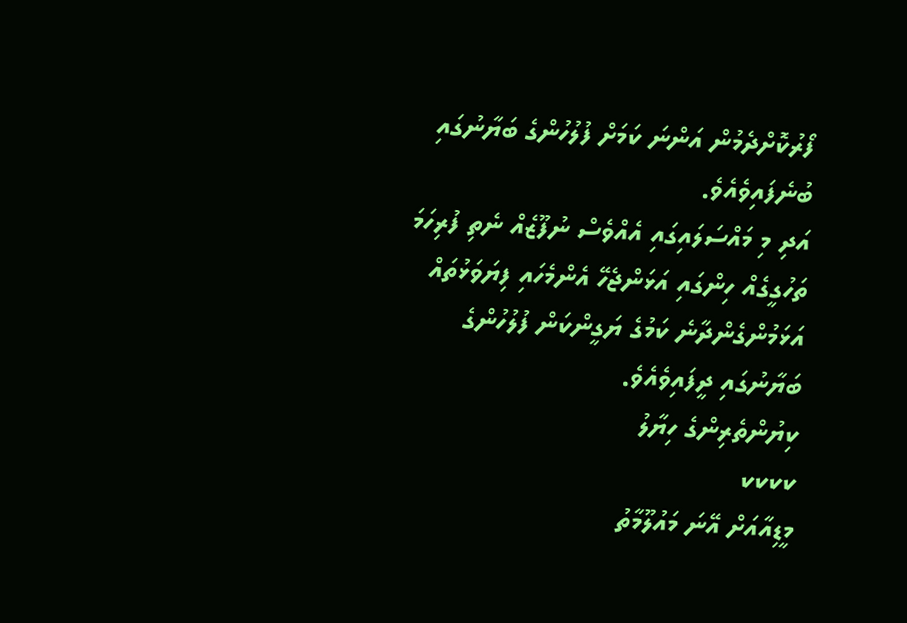ފޯރުކޮށްދެމުން އަންނަ ކަމަށް ފުލުހުންގެ ބަޔާނުގައި ބުނެފައިވެއެވެ.
އަދި މި މައްސަލައިގައި އެއްވެސް ނުފޫޒެއް ނެތި ފުރިހަމަ ތަހުގީގެއް ހިންގައި އަޅަންޖެހޭ އެންމެހައި ފިޔަވަޅުތައް އަޅަމުންގެންދާނެ ކަމުގެ ޔަގީންކަން ފުލުހުންގެ ބަޔާނުގައި ދީފައިވެއެވެ.
ކިޔުންތެރިންގެ ހިޔާލު
ކކކކ
މީޑިއާއަށް އޭނަ މައުލޫމާތު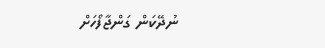ނުދޭކަން ގަންޖާފޯހަށް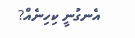އެނގުނީ ކިހިނެއް?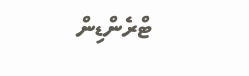ޓްރެންޑިން